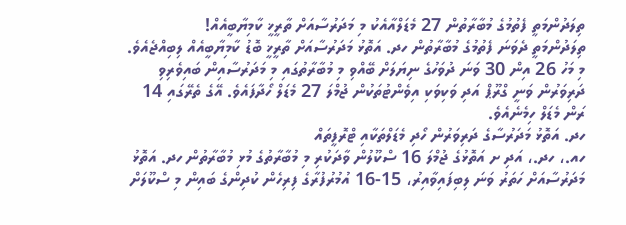ތިލަދުންމަތީ ފެތުމުގެ މުބާރާތުން 27 މެޑަލްއާއެކު މި މަދަރުސާއަށް ތާރީޚީ ކާމިޔާބީއެއް!
ތިލަދުންމަތީ ދެވަނަ ފެތުމުގެ މުބާރާތުން ހދ. އަތޮޅު މަދަރުސާއަށް ތާރީޚީ ބޮޑު ކާމިޔާބީއެއް ލިބިއްޖެއެވެ.
މި މަހު 26 އިން 30 ވަނަ ދުވަހުގެ ނިޔަލަށް ބޭއްވި މި މުބާރާތުގައި މި މަދަރުސާއިން ބައިވެރިވި ދަރިވަރުން ވަނީ ގްރޫޕް އަދި ވަކިވަކި އިވެންޓުތަކުން ޖުމްލަ 27 މެޑަލް ހޯދާފައެވެ. އޭގެ ތެރޭގައި 14 ރަން މެޑަލް ހިމެނެއެވެ.
ހދ. އަތޮޅު މަދަރުސާގެ ދަރިވަރުން ހޯދި މެޑަލްތަކާއި ޓްރޮފީތައް
ހއ.، ހދ.، އަދި ށ އަތޮޅުގެ ޖުމްލަ 16 ސްކޫލުން ވާދަކުރި މި މުބާރާތުގެ މުޅި މުބާރާތުން ހދ. އަތޮޅު މަދަރުސާއަށް ހަތަރު ވަނަ ލިބިފައިވާއިރު، 15-16 އުމުރުފުރާގެ ފިރިހެން ކުދިންގެ ބައިން މި ސްކޫލަށް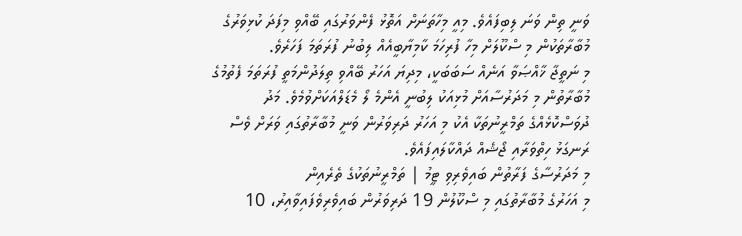ވަނީ ތިން ވަނަ ލިބިފައެވެ. މިއީ މިހާތަނަށް އަތޮޅު ފެންވަރުގައި ބޭއްވި މިފަދަ ކުޅިވަރުގެ މުބާރާތަކުން މި ސްކޫލަށް މިހާ ފުރިހަމަ ކާމިޔާބީއެއް ލިބުނު ފުރަތަމަ ފަހަރެވެ.
މި ނަތީޖާ ޚާއްޞަވާ އަނެއް ސަބަބަކީ، މިދިޔަ އަހަރު ބޭއްވި ތިލަދުންމަތީ ފުރަތަމަ ފެތުމުގެ މުބާރާތުން މި މަދަރުސާއަށް މުޅިއަކު ލިބުނީ އެންމެ ލޯ މެޑަލްއަކަށްވުމެވެ. މަދު ދުވަސްކޮޅެއްގެ ތަމްރީނުތަކާ އެކު މި އަހަރު ދަރިވަރުން ވަނީ މުބާރާތުގައި ވަރަށް ވެސް ރަނގަޅު ހިތްވަރާއި ޖޯޝެއް ދައްކާލައިފައެވެ.
މި މަދަރުސާގެ ފަރާތުން ބައިވެރިވި ޓީމު | ތަމްރީނުތަކުގެ ތެރެއިން
މި އަހަރުގެ މުބާރާތުގައި މި ސްކޫލުން 19 ދަރިވަރުން ބައިވެރިވެފައިވާއިރު، 10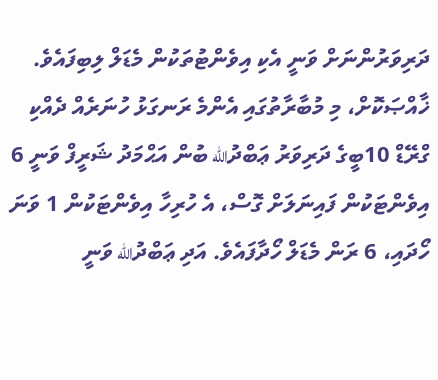ދަރިވަރުންނަށް ވަނީ އެކި އިވެންޓުތަކުން މެޑަލް ލިބިފައެވެ. ޚާއްޞަކޮށް، މި މުބާރާތުގައި އެންމެ ރަނގަޅު ހުނަރެއް ދެއްކި ގްރޭޑް 10ބީގެ ދަރިވަރު ޢަބްދުالله ބުން އަޙްމަދު ޝަރީފް ވަނީ 6 އިވެންޓަކުން ފައިނަލަށް ގޮސް، އެ ހުރިހާ އިވެންޓަކުން 1 ވަނަ ހޯދައި، 6 ރަން މެޑަލް ހޯދާފައެވެ. އަދި ޢަބްދުالله ވަނީ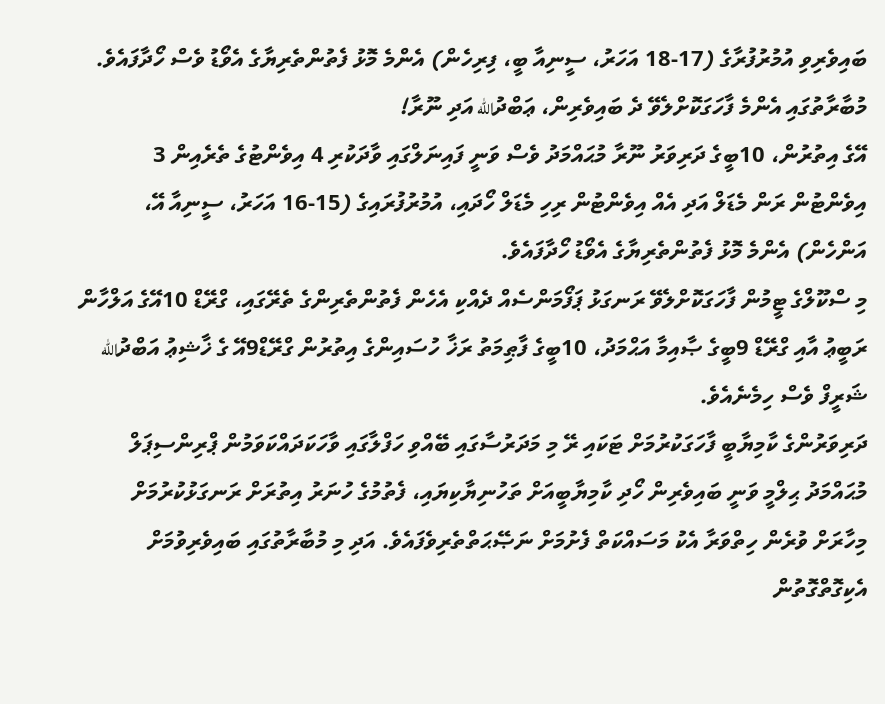ބައިވެރިވި އުމުރުފުރާގެ (17-18 އަހަރު، ސީނިއާ ބީ، ފިރިހެން) އެންމެ މޮޅު ފެތުންތެރިޔާގެ އެވޯޑު ވެސް ހޯދާފައެވެ.
މުބާރާތުގައި އެންމެ ފާހަގަކޮށްލެވޭ ދެ ބައިވެރިން، ޢަބްދުالله އަދި ނޫރާ!
އޭގެ އިތުރުން، 10ބީގެ ދަރިވަރު ނޫރާ މުޙައްމަދު ވެސް ވަނީ ފައިނަލްގައި ވާދަކުރި 4 އިވެންޓުގެ ތެރެއިން 3 އިވެންޓުން ރަން މެޑަލް އަދި އެއް އިވެންޓުން ރިހި މެޑަލް ހޯދައި، އުމުރުފުރައިގެ (15-16 އަހަރު، ސީނިއާ އޭ، އަންހެން) އެންމެ މޮޅު ފެތުންތެރިޔާގެ އެވޯޑު ހޯދާފައެވެ.
މި ސްކޫލްގެ ޓީމުން ފާހަގަކޮށްލެވޭ ރަނގަޅު ޕަފޯމަންސެއް ދެއްކި އެހެން ފެތުންތެރިންގެ ތެރޭގައި، ގްރޭޑް 10އޭގެ އަލްހާން ރަބީޢު އާއި ގްރޭޑް 9ބީގެ ޞާއިމާ އަޙްމަދު، 10ބީގެ ފާޠިމަތު ރަޚާ ހުސައިންގެ އިތުރުން ގްރޭޑް9އޭ ގެ ޚާޝިޢު އަބްދުالله ޝަރީފް ވެސް ހިމެނެއެވެ.
ދަރިވަރުންގެ ކާމިޔާބީ ފާހަގަކުރުމަށް ޓަކައި ރޭ މި މަދަރުސާގައި ބޭއްވި ހަފްލާގައި ވާހަކަދައްކަވަމުން ޕްރިންސިޕަލް މުޙައްމަދު ޙިލްމީ ވަނީ ބައިވެރިން ހޯދި ކާމިޔާބީއަށް ތަހުނިޔާކިޔައި، ފެތުމުގެ ހުނަރު އިތުރަށް ރަނގަޅުކުރުމަށް މިހާރަށް ވުރެން ހިތްވަރާ އެކު މަސައްކަތް ފެށުމަށް ނަޞޭޙަތްތެރިވެފައެވެ. އަދި މި މުބާރާތުގައި ބައިވެރިވުމަށް އެކިގޮތްގޮތުން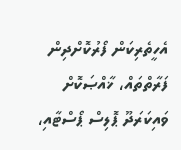އެހީތެރިކަން ފޯރުކޮށްދިން ފަރާތްތައް، ޚާއްޞަކޮށް ވައިކަރަދޫ ޕޮލިސް ޕޯސްޓާއި،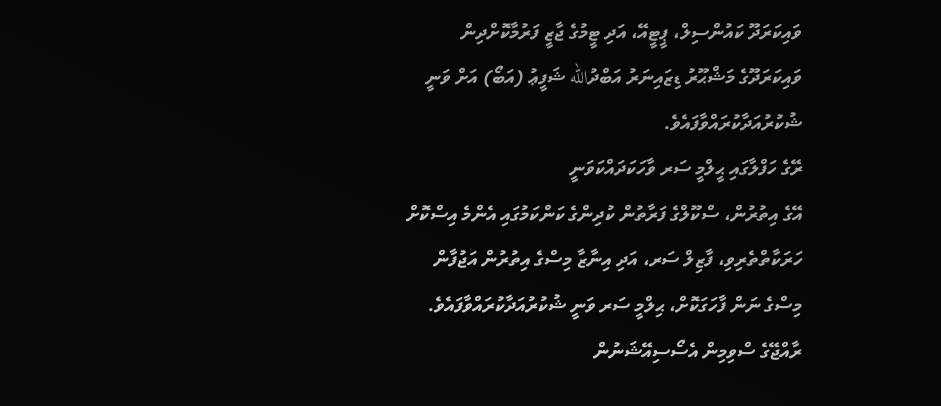ވައިކަރަދޫ ކައުންސިލް، ޕީޓީއޭ، އަދި ޓީމުގެ ޖާޒީ ފަރުމާކޮށްދިން ވައިކަރަދޫގެ މަޝްޙޫރު ޑިޒައިނަރު އަބްދުالله ޝަފީޢު (އަބޯ) އަށް ވަނީ ޝުކުރުއަދާކުރައްވާފައެވެ.
ރޭގެ ހަފްލާގައި ޙީލްމީ ސަރ ވާހަކަދައްކަވަނީ
އޭގެ އިތުރުން، ސްކޫލްގެ ފަރާތުން ކުދިންގެ ކަންކަމުގައި އެންމެ އިސްކޮށް ހަރަކާތްތެރިވި، ފާޒިލް ސަރ، އަދި އިނާޒާ މިސްގެ އިތުރުން އަޖުފާން މިސްގެ ނަން ފާހަގަކޮށް، ޙިލްމީ ސަރ ވަނީ ޝުކުރުއަދާކުރައްވާފައެވެ.
ރާއްޖޭގެ ސްވިމިން އެސޯސިއޭޝަނުން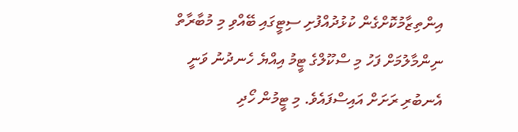އިންތިޒާމުކޮށްގެން ކުޅުދުއްފުށި ސިޓީގައި ބޭއްވި މި މުބާރާތް ނިންމާލުމަށް ފަހު މި ސްކޫލްގެ ޓީމު އިއްޔެ ހެނދުނު ވަނީ އެނބުރި ރަށަށް އައިސްފައެވެ. މި ޓީމުން ހޯދި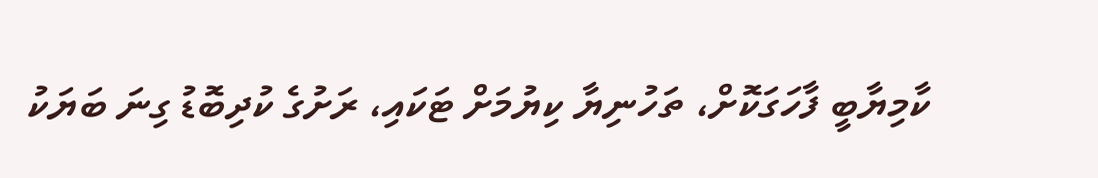ކާމިޔާބީ ފާހަގަކޮށް، ތަހުނިޔާ ކިޔުމަށް ޓަކައި، ރަށުގެ ކުދިބޮޑު ގިނަ ބަޔަކު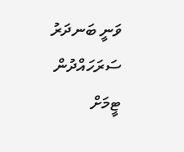ވަނީ ބަނދަރު ސަރަހައްދުން ޓީމަށް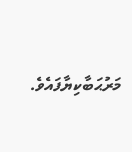މަރުޙަބާކިޔާފައެވެ.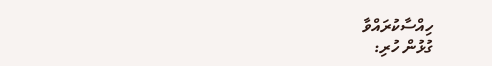ހިއްސާކުރައްވާ
ގުޅުން ހުރި: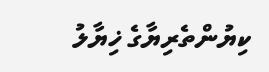ކިޔުންތެރިޔާގެ ޚިޔާލު